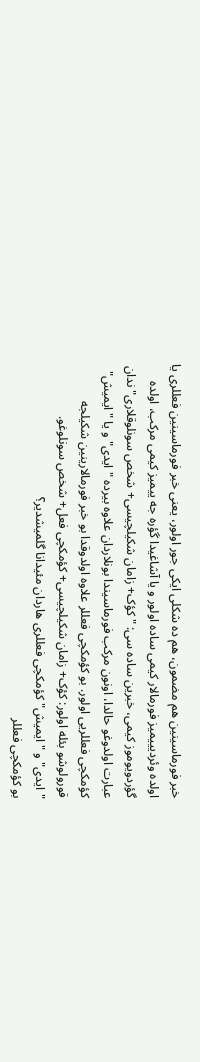خبر فورماسینین هم مضمون، هم ده شکلی ایکی جور اولور، یعنی خبر فورماسینین فعللری یا اولده وئردیییمیز فورمالار کیمی ساده اولور و یا آشاغیدا گؤره جه ییمیز کیمی مرکب، اولده گؤردویوموز کیمی، خبرین ساده سی: "کؤک+ زامان شکیلچیسی+ شخص سونلوقلاری"ندان عبارت اولدوغو حالدا، اونون مرکب فورماسیندا بونلاردان علاوه بیرده "ایدی" و یا "ایمیش" کؤمکچی فعللریی اولور. بو کؤمکچی فعللر علاوه اولدوقدا بو خبر فورمالارینین شکیلجه قورولوشو بئله اولور: کؤک+ زامان شکیلچیسی+ کؤمکچی فعل+ شخص سونلوغو.
"ایدی" و "ایمیش" کؤمکچی فعللری هاردان مئیدانا گلمیشدیر؟
بو کؤمکچی فعللر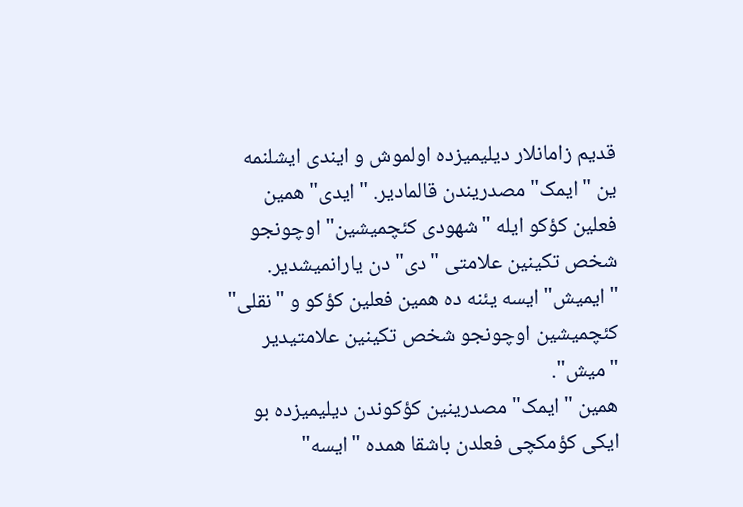قدیم زامانلار دیلیمیزده اولموش و ایندی ایشلنمه ین "ایمک" مصدریندن قالمادیر. "ایدی" همین فعلین کؤکو ایله "شهودی کئچمیشین" اوچونجو شخص تکینین علامتی "دی" دن یارانمیشدیر. "ایمیش" ایسه یئنه ده همین فعلین کؤکو و "نقلی" کئچمیشین اوچونجو شخص تکینین علامتیدیر "میش".
همین "ایمک" مصدرینین کؤکوندن دیلیمیزده بو ایکی کؤمکچی فعلدن باشقا همده "ایسه"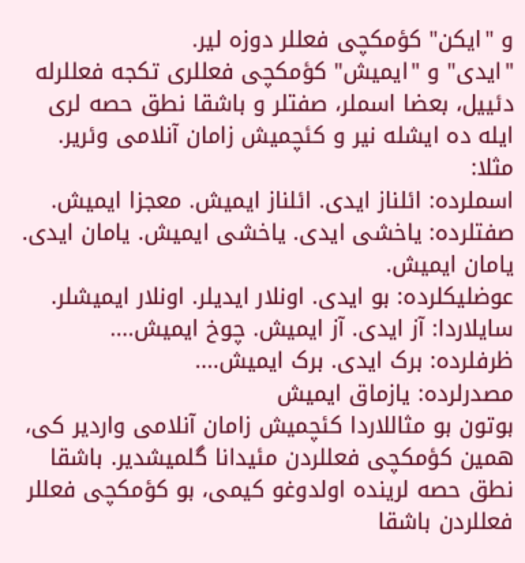و "ایکن" کؤمکچی فعللر دوزه لیر.
"ایدی" و "ایمیش" کؤمکچی فعللری تکجه فعللرله دئییل، بعضا اسملر، صفتلر و باشقا نطق حصه لری ایله ده ایشله نیر و کئچمیش زامان آنلامی وئریر. مثلا:
اسملرده: ائلناز ایدی. ائلناز ایمیش. معجزا ایمیش.
صفتلرده: یاخشی ایدی. یاخشی ایمیش. یامان ایدی. یامان ایمیش.
عوضلیکلرده: بو ایدی. اونلار ایدیلر. اونلار ایمیشلر.
سایلاردا: آز ایدی. آز ایمیش. چوخ ایمیش....
ظرفلرده: برک ایدی. برک ایمیش....
مصدرلرده: یازماق ایمیش
بوتون بو مثاللاردا کئچمیش زامان آنلامی واردیر کی، همین کؤمکچی فعللردن مئیدانا گلمیشدیر. باشقا نطق حصه لرینده اولدوغو کیمی، بو کؤمکچی فعللر فعللردن باشقا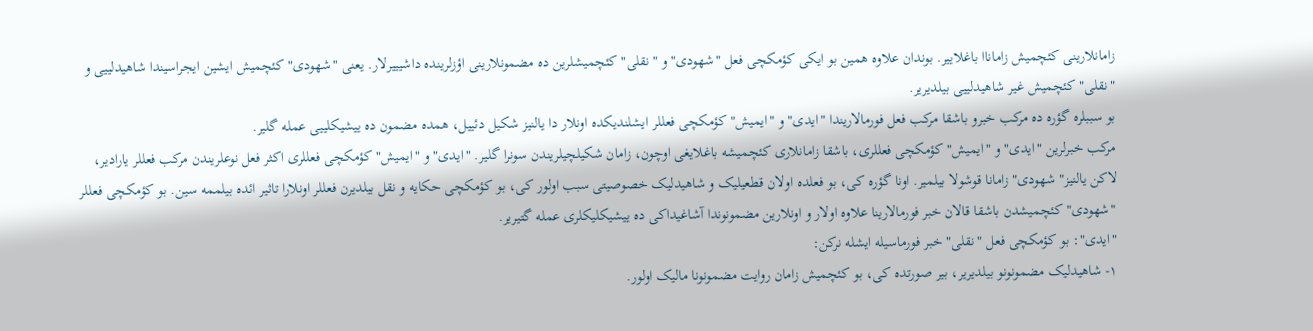زامانلارینی کئچمیش زاماناا باغلاییر. بوندان علاوه همین بو ایکی کؤمکچی فعل "شهودی" و "نقلی" کئچمیشلرین ده مضمونلارینی اؤزلرینده داشیییرلار. یعنی "شهودی" کئچمیش ایشین ایجراسیندا شاهیدلییی و "نقلی" کئچمیش غیر شاهیدلییی بیلدیریر.
بو سببلره گؤره ده مرکب خبرو باشقا مرکب فعل فورمالاریندا "ایدی" و "ایمیش" کؤمکچی فعللر ایشلندیکده اونلار دا یالنیز شکیل دئییل، همده مضمون ده ییشیکلییی عمله گلیر.
مرکب خبرلرین "ایدی" و "ایمیش" کؤمکچی فعللری، باشقا زامانلاری کئچمیشه باغلایغی اوچون، زامان شکیلچیلریندن سونرا گلیر. "ایدی" و "ایمیش" کؤمکچی فعللری اکثر فعل نوعلریندن مرکب فعللر یارادیر، لاکن یالنیز" شهودی" زامانا قوشولا بیلمیر. اونا گؤره کی، بو فعلده اولان قطعیلیک و شاهیدلیک خصوصیتی سبب اولور کی، بو کؤمکچی حکایه و نقل بیلدیرن فعللر اونلارا تاثیر ائده بیلممه سین. بو کؤمکچی فعللر "شهودی" کئچمیشدن باشقا قالان خبر فورمالارینا علاوه اولار و اونلارین مضمونوندا آشاغیداکی ده ییشیکلیکلری عمله گتیریر.
"ایدی": بو کؤمکچی فعل "نقلی" خبر فورماسیله ایشله نرکن:
١- شاهیدلیک مضمونونو بیلدیریر، بیر صورتده کی، بو کئچمیش زامان روایت مضمونونا مالیک اولور.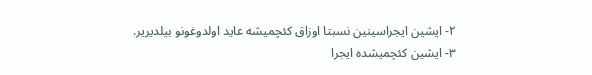٢- ایشین ایجراسینین نسبتا اوزاق کئچمیشه عاید اولدوغونو بیلدیریر.
٣- ایشین کئچمیشده ایجرا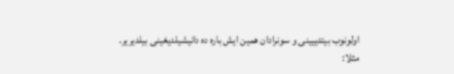اولونوب بیتدییینی و سونرادان همین ایش باره ده دانیشیلدیغینی بیلدیریر.
مثلا: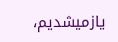یازمیشدیم،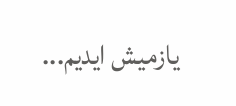یازمیش ایدیم...